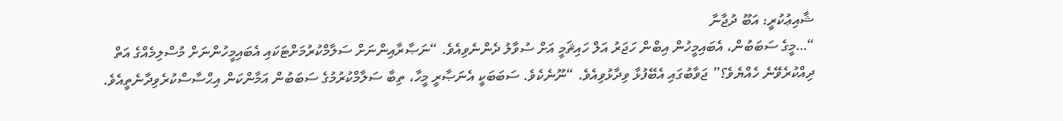ޝާއިޢުކުރީ: އަބޫ ދުޖާނާ
“…މީގެ ސަބަބުން، އެބައިމީހުން އިބްން ހަޖަރު އަލް ހައިޘަމީ އަށް ސުވާލު ދެންނެވިއެވެ. “ނަޞާރާއިންނަށް ސަލާމްކުރުމަށްޓަކައި އެބައިމީހުންނަށް މުސްލިމެއްގެ އަތް ދިއްކުރެވޭނެ ހެއްޔެވެ؟” ޖަވާބުގައި އެބޭފުޅާ ވިދާޅުވިއެވެ. “ނޫނެކެވެ. ސަބަބަކީ އެނަޞާރީ މީހާ، ތިބާ ސަލާމްކުރުމުގެ ސަބަބުން އަމާންކަން އިޙްސާސްކުރެވިދާނެތީއެވެ.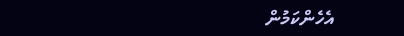އެހެންކަމުން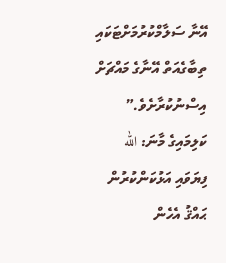އޭނާ ސަލާމްކުރުމަށްޓަކައި ތިބާގެއަތް އޭނާގެ މައްޗަށް އިސްނުކުރާށެވެ.”
ކަލިމައިގެ މާނަ: الله ފިޔަވައި އަޅުކަންކުރުން ޙައްޤު އެހެން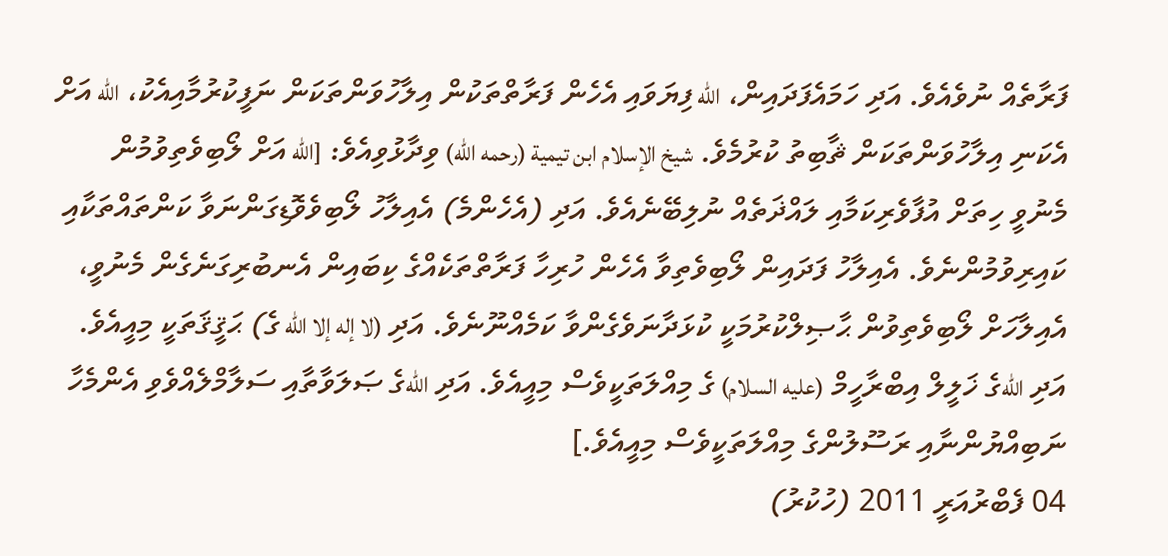ފަރާތެއް ނުވެއެވެ. އަދި ހަމައެފަދައިން، الله ފިޔަވައި އެހެން ފަރާތްތަކުން އިލާހުވަންތަކަން ނަފީކުރުމާއިއެކު، الله އަށް އެކަނި އިލާހުވަންތަކަން ޘާބިތު ކުރުމެވެ. شيخ الإسلام ابن تيمية (رحمه الله) ވިދާޅުވިއެވެ: [الله އަށް ލޯބިވެތިވުމުން މެނުވީ ހިތަށް އުފާވެރިކަމާއި ލައްޛަތެއް ނުލިބޭނެއެވެ. އަދި (އެހެންމެ) އެއިލާހު ލޯބިވެވޮޑިގަންނަވާ ކަންތައްތަކާއި ކައިރިވުމުންނެވެ. އެއިލާހު ފަދައިން ލޯބިވެތިވާ އެހެން ހުރިހާ ފަރާތްތަކެއްގެ ކިބައިން އެނބުރިގަނެގެން މެނުވީ، އެއިލާހަށް ލޯބިވެތިވުން ޙާޞިލްކުރުމަކީ ކުޅަދާނަވެގެންވާ ކަމެއްނޫނެވެ. އަދި (لا إله إلا الله ގެ) ޙަޤީޤަތަކީ މިއީއެވެ. އަދި اللهގެ ޚަލީލް އިބްރާހީމް (عليه السلام) ގެ މިއްލަތަކީވެސް މިއީއެވެ. އަދި اللهގެ ޞަލަވާތާއި ސަލާމްލެއްވެވި އެންމެހާ ނަބިއްޔުންނާއި ރަސޫލުންގެ މިއްލަތަކީވެސް މިއީއެވެ.]
04 ފެބްރުއަރީ 2011 (ހުކުރު)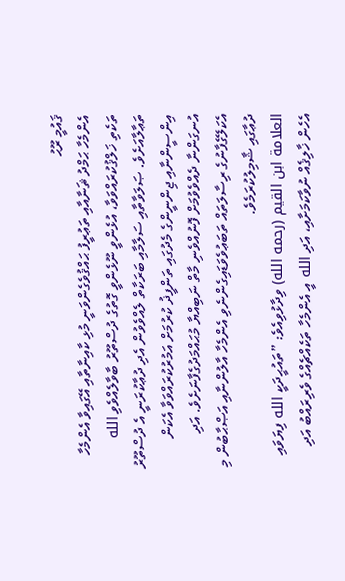ޤައުމީ ރޫޙު
އެންމެހާ ޙަމްދު ޘަނާއާއި ތަޢުރީފު ޙައްޤުވެގެންވަނީ މުޅި ކާއިނާތާއި އޭގައިވާ އެންމެހާ ތަކެތި ޚަލްޤުކުރައްވަވާ، އުޅެންވީ ނޫޅެންވީ ގޮތުގެ ދުސްތޫރު ބާވާލެއްވެވި الله ތަޢާލާއަށެވެ. ޞަލަވާތާއި ސަލާމާއި ބަރަކާތް ލެއްވެވުން އެދި ދުޢާކުރަނީ އެ ދުސްތޫރު އިންސީންނާއި ޖިންނީންގެ މެދުގައި ތަންފީޛު ކުރުމަށް އަމުރުކުރައްވަވާ އެކަން އުނގަންނާ ދެއްވެވުމަށް ފޮނުއްވެނި މާތް ނަބިއްޔާ މުޙައްމަދުގެފާނަށެވެ. އަދި އެކަލޭގެފާނުގެ ރިސާލަތައް ތަބަޢުވެވަޑައިގެންނެވި އެންމެހާ އާލުންނާއި އަޞްޙާބުން މި ދުޢާގައި ޝާމިލުކުރަމެވެ.
العلامة ابن القيم (رحمه الله) ވިދާޅުވިއެވެ: ”ތައުޙީދަކީ الله ފިޔަވައި އެހެން ޚާލިޤެއް ނުވާކަމަށާއި، އަދި الله އީ އެންމެހާ ތަކެއްޗެއްގެ ވެރިރައްބު އަދި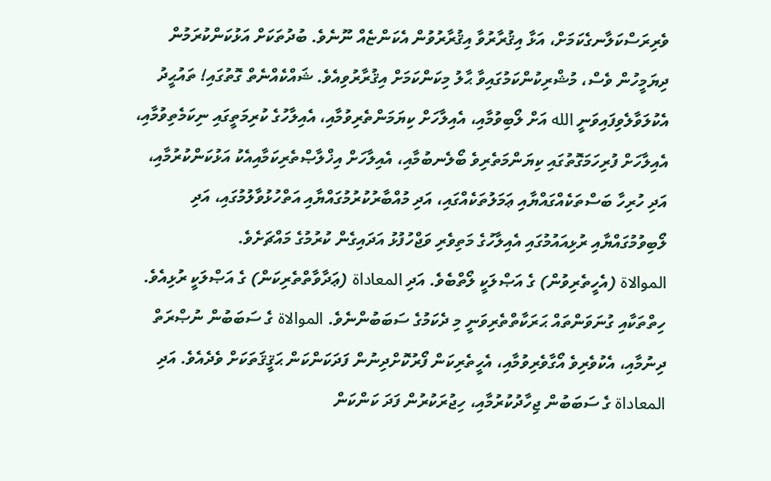ވެރިރަސްކަލާނގެކަމަށް، އަޅާ އިޤުރާރުވާ އިޤުރާރުވުން އެކަންޏެއް ނޫނެވެ. ބުދުތަކަށް އަޅުކަންކުރަމުން ދިޔަމީހުން ވެސް، މުޝްރިކުންކަމުގައިވާ ޙާލު މިކަންކަމަށް އިޤުރާރުވިއެވެ. ޝައްކެއްނެތް ގޮތުގައި! ތައުޙީދު އެކުލަވާލެވިފައިވަނީ الله އަށް ލޯބިވުމާއި، އެއިލާހަށް ކިޔަމަންތެރިވުމާއި، އެއިލާހުގެ ކުރިމަތީގައި ނިކަމެތިވުމާއި، އެއިލާހަށް ފުރިހަމަގޮތުގައި ކިޔަންމަތެރިވެ ބޯލެނބުމާއި، އެއިލާހަށް އިޚްލާޞްތެރިކަމާއިއެކު އަޅުކަންކުރުމާއި، އަދި ހުރިހާ ބަސްތަކެއްގައްޔާއި ޢަމަލުތަކެއްގައި، އަދި މުއްބާރުކުރުމުގައްޔާއި އަތްހުޅުވާލުމުގައި، އަދި ލޯބިވުމުގައްޔާއި ރުޅިއައުމުގައި އެއިލާހުގެ މަތިވެރި ވަޖްހުފުޅު އަދައިގެން ކުރުމުގެ މައްޗަށެވެ.
الموالاة (އެހީތެރިވުން) ގެ އަޞްލަކީ ލޯތްބެވެ. އަދި المعاداة (ޢަދާވާތްތެރިކަން) ގެ އަޞްލަކީ ރުޅިއެވެ. ހިތްތަކާއި ގުނަވަންތައް ޙަރަކާތްތެރިވަނީ މި ދެކަމުގެ ސަބަބުންނެވެ. الموالاة ގެ ސަބަބުން ނުޞްރަތް ދިނުމާއި، އެކުވެރިވެ އޯގާވެރިވުމާއި، އެހީތެރިކަން ފޯރުކޮށްދިނުން ފަދަކަންކަން ޙަޤީޤަތަކަށް ވެދެއެވެ. އަދި المعاداة ގެ ސަބަބުން ޖިހާދުކުރުމާއި، ހިޖުރަކުރުން ފަދަ ކަންކަން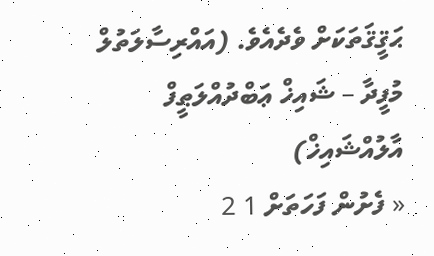ޙަޤީޤަތަކަށް ވެދެއެވެ. (އައްރިސާލަތުލް މުފީދާ – ޝައިޚް ޢަބްދުއްލަޠީފް އާލުއްޝައިޚް)
« ފެށުން ފަހަތަށް 1 2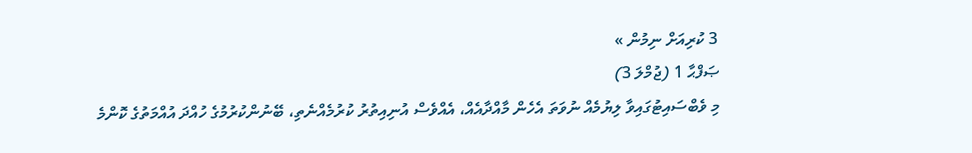3 ކުރިއަށް ނިމުން »
ޞަފްޙާ 1 (ޖުމްލަ 3)
މި ވެބްސައިޓުގައިވާ ލިޔުމެއް ނުވަތަ އެހެން މާއްދާއެއް، އެއްވެސް އުނިއިތުރު ކުރުމެއްނެތި، ބޭނުންކުރުމުގެ ހުއްދަ އުއްމަތުގެ ކޮންމެ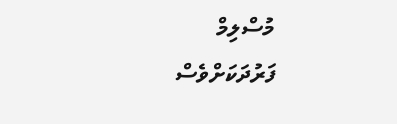މުސްލިމް ފަރުދަކަށްވެސް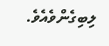ލިބިގެންވެއެވެ.